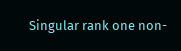Singular rank one non-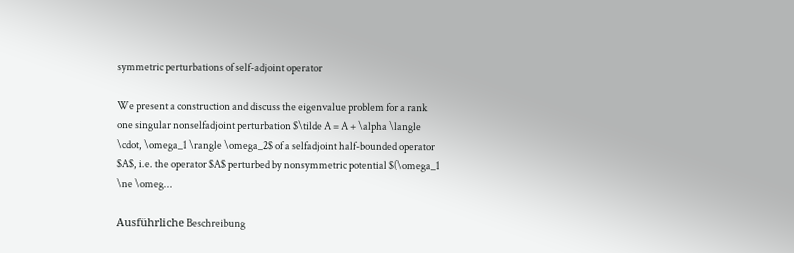symmetric perturbations of self-adjoint operator

We present a construction and discuss the eigenvalue problem for a rank one singular nonselfadjoint perturbation $\tilde A = A + \alpha \langle \cdot, \omega_1 \rangle \omega_2$ of a selfadjoint half-bounded operator $A$, i.e. the operator $A$ perturbed by nonsymmetric potential $(\omega_1 \ne \omeg...

Ausführliche Beschreibung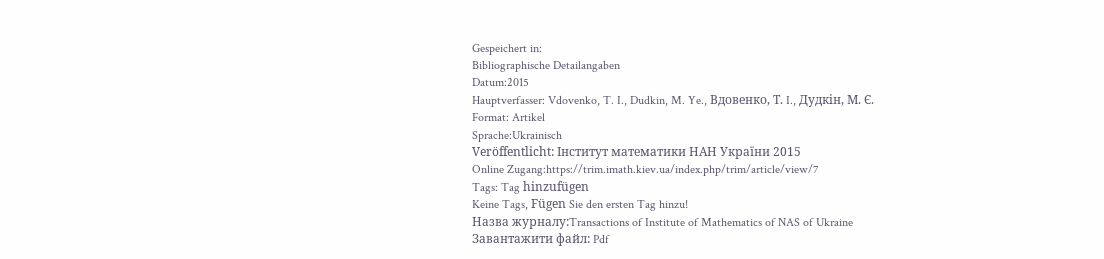Gespeichert in:
Bibliographische Detailangaben
Datum:2015
Hauptverfasser: Vdovenko, T. I., Dudkin, M. Ye., Вдовенко, Т. I., Дудкiн, М. Є.
Format: Artikel
Sprache:Ukrainisch
Veröffentlicht: Інститут математики НАН України 2015
Online Zugang:https://trim.imath.kiev.ua/index.php/trim/article/view/7
Tags: Tag hinzufügen
Keine Tags, Fügen Sie den ersten Tag hinzu!
Назва журналу:Transactions of Institute of Mathematics of NAS of Ukraine
Завантажити файл: Pdf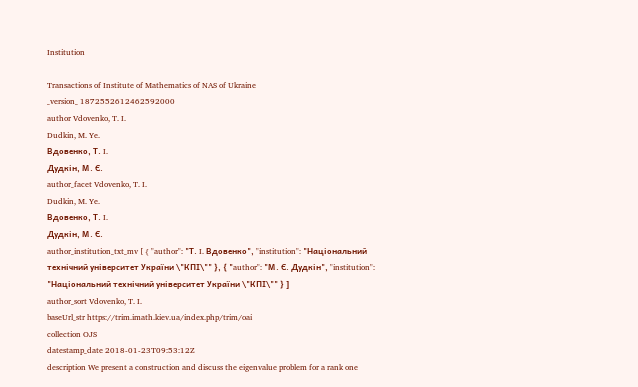Institution

Transactions of Institute of Mathematics of NAS of Ukraine
_version_ 1872552612462592000
author Vdovenko, T. I.
Dudkin, M. Ye.
Вдовенко, Т. I.
Дудкiн, М. Є.
author_facet Vdovenko, T. I.
Dudkin, M. Ye.
Вдовенко, Т. I.
Дудкiн, М. Є.
author_institution_txt_mv [ { "author": "Т. I. Вдовенко", "institution": "Нацiональний технiчний унiверситет України \"КПI\"" }, { "author": "М. Є. Дудкiн", "institution": "Нацiональний технiчний унiверситет України \"КПI\"" } ]
author_sort Vdovenko, T. I.
baseUrl_str https://trim.imath.kiev.ua/index.php/trim/oai
collection OJS
datestamp_date 2018-01-23T09:53:12Z
description We present a construction and discuss the eigenvalue problem for a rank one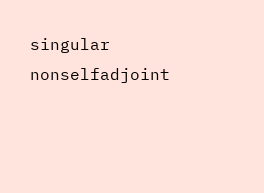singular nonselfadjoint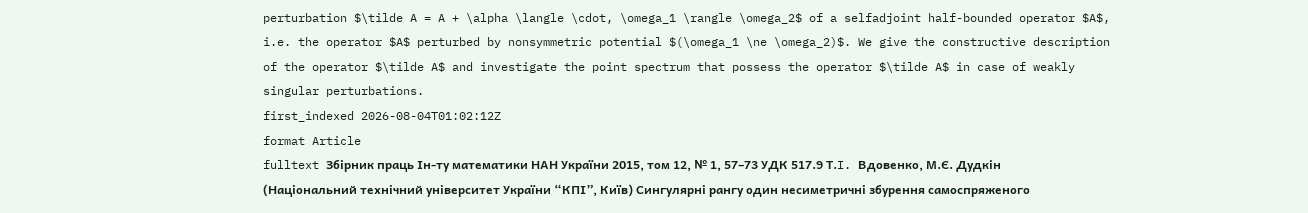perturbation $\tilde A = A + \alpha \langle \cdot, \omega_1 \rangle \omega_2$ of a selfadjoint half-bounded operator $A$, i.e. the operator $A$ perturbed by nonsymmetric potential $(\omega_1 \ne \omega_2)$. We give the constructive description of the operator $\tilde A$ and investigate the point spectrum that possess the operator $\tilde A$ in case of weakly singular perturbations.
first_indexed 2026-08-04T01:02:12Z
format Article
fulltext Збiрник праць Iн-ту математики НАН України 2015, том 12, № 1, 57–73 УДК 517.9 Т.I. Вдовенко, М.Є. Дудкiн (Нацiональний технiчний унiверситет України “КПI”, Київ) Сингулярнi рангу один несиметричнi збурення самоспряженого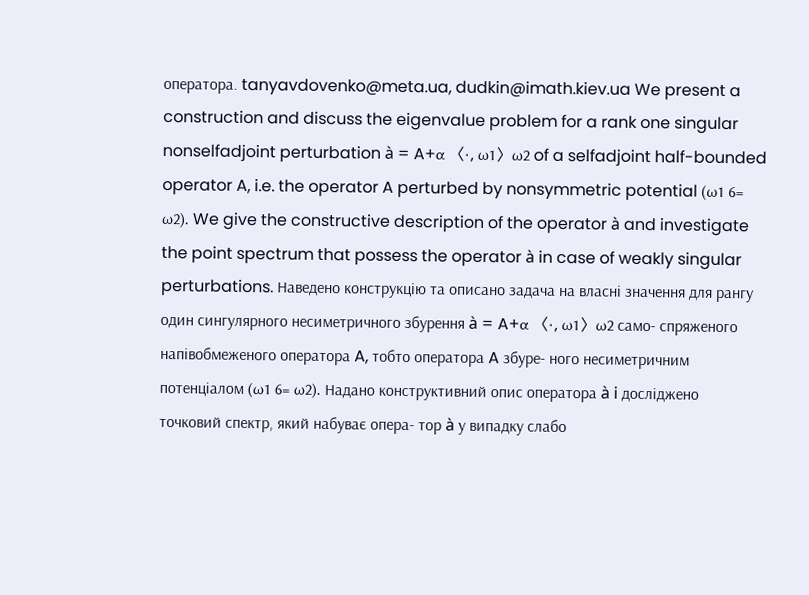оператора. tanyavdovenko@meta.ua, dudkin@imath.kiev.ua We present a construction and discuss the eigenvalue problem for a rank one singular nonselfadjoint perturbation à = A+α 〈·, ω1〉ω2 of a selfadjoint half-bounded operator A, i.e. the operator A perturbed by nonsymmetric potential (ω1 6= ω2). We give the constructive description of the operator à and investigate the point spectrum that possess the operator à in case of weakly singular perturbations. Наведено конструкцiю та описано задача на власнi значення для рангу один сингулярного несиметричного збурення à = A+α 〈·, ω1〉ω2 само- спряженого напiвобмеженого оператора A, тобто оператора A збуре- ного несиметричним потенцiалом (ω1 6= ω2). Надано конструктивний опис оператора à i дослiджено точковий спектр, який набуває опера- тор à у випадку слабо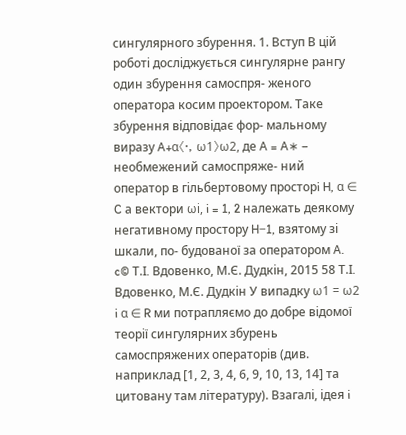сингулярного збурення. 1. Вступ В цiй роботi дослiджується сингулярне рангу один збурення самоспря- женого оператора косим проектором. Таке збурення вiдповiдає фор- мальному виразу A+α〈·, ω1〉ω2, де A = A∗ – необмежений самоспряже- ний оператор в гiльбертовому просторi H, α ∈ C а вектори ωi, i = 1, 2 належать деякому негативному простору H−1, взятому зi шкали, по- будованої за оператором A. c© Т.I. Вдовенко, М.Є. Дудкiн, 2015 58 Т.I. Вдовенко, М.Є. Дудкiн У випадку ω1 = ω2 i α ∈ R ми потрапляємо до добре вiдомої теорiї сингулярних збурень самоспряжених операторiв (див. наприклад [1, 2, 3, 4, 6, 9, 10, 13, 14] та цитовану там лiтературу). Взагалi, iдея i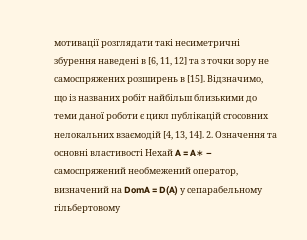мотивацiї розглядати такi несиметричнi збурення наведенi в [6, 11, 12] та з точки зору не самоспряжених розширень в [15]. Вiдзначимо, що iз названих робiт найбiльш близькими до теми даної роботи є цикл публiкацiй стосовних нелокальних взаємодiй [4, 13, 14]. 2. Означення та основнi властивостi Нехай A = A∗ – самоспряжений необмежений оператор, визначений на DomA = D(A) у сепарабельному гiльбертовому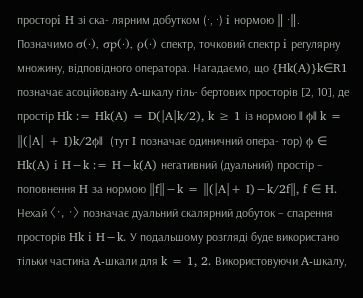просторi H зi ска- лярним добутком (·, ·) i нормою ‖ ·‖. Позначимо σ(·), σp(·), ρ(·) спектр, точковий спектр i регулярну множину, вiдповiдного оператора. Нагадаємо, що {Hk(A)}k∈R1 позначає асоцiйовану A-шкалу гiль- бертових просторiв [2, 10], де простiр Hk := Hk(A) = D(|A|k/2), k ≥ 1 iз нормою ‖ϕ‖k = ‖(|A| + I)k/2ϕ‖ (тут I позначає одиничний опера- тор) ϕ ∈ Hk(A) i H−k := H−k(A) негативний (дуальний) простiр – поповнення H за нормою ‖f‖−k = ‖(|A|+ I)−k/2f‖, f ∈ H. Нехай 〈·, ·〉 позначає дуальний скалярний добуток – спарення просторiв Hk i H−k. У подальшому розглядi буде використано тiльки частина A-шкали для k = 1, 2. Використовуючи A-шкалу,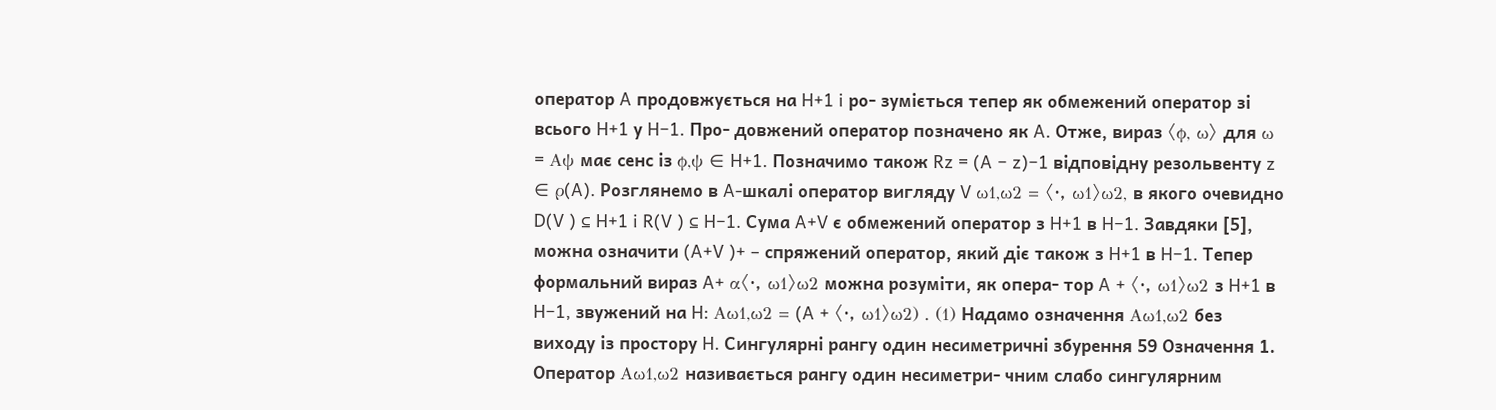оператор A продовжується на H+1 i ро- зумiється тепер як обмежений оператор зi всього H+1 у H−1. Про- довжений оператор позначено як A. Отже, вираз 〈ϕ, ω〉 для ω = Aψ має сенс iз ϕ,ψ ∈ H+1. Позначимо також Rz = (A − z)−1 вiдповiдну резольвенту z ∈ ρ(A). Розглянемо в A-шкалi оператор вигляду V ω1,ω2 = 〈·, ω1〉ω2, в якого очевидно D(V ) ⊆ H+1 i R(V ) ⊆ H−1. Сума A+V є обмежений оператор з H+1 в H−1. Завдяки [5], можна означити (A+V )+ – спряжений оператор, який дiє також з H+1 в H−1. Тепер формальний вираз A+ α〈·, ω1〉ω2 можна розумiти, як опера- тор A + 〈·, ω1〉ω2 з H+1 в H−1, звужений на H: Aω1,ω2 = (A + 〈·, ω1〉ω2) . (1) Надамо означення Aω1,ω2 без виходу iз простору H. Сингулярнi рангу один несиметричнi збурення 59 Означення 1. Оператор Aω1,ω2 називається рангу один несиметри- чним слабо сингулярним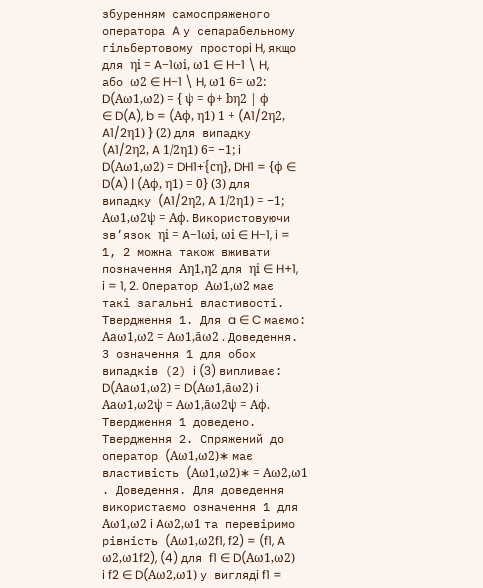збуренням самоспряженого оператора A у сепарабельному гiльбертовому просторi H, якщо для ηi = A−1ωi, ω1 ∈ H−1 \ H, або ω2 ∈ H−1 \ H, ω1 6= ω2: D(Aω1,ω2) = { ψ = ϕ+ bη2 | ϕ ∈ D(A), b = (Aϕ, η1) 1 + (A1/2η2, A1/2η1) } (2) для випадку (A1/2η2, A 1/2η1) 6= −1; i D(Aω1,ω2) = DH1+̇{cη}, DH1 = {ϕ ∈ D(A) | (Aϕ, η1) = 0} (3) для випадку (A1/2η2, A 1/2η1) = −1; Aω1,ω2ψ = Aϕ. Використовуючи зв’язок ηi = A−1ωi, ωi ∈ H−1, i = 1, 2 можна також вживати позначення Aη1,η2 для ηi ∈ H+1, i = 1, 2. Оператор Aω1,ω2 має такi загальнi властивостi. Твердження 1. Для a ∈ C маємо: Aaω1,ω2 = Aω1,āω2 . Доведення. З означення 1 для обох випадкiв (2) i (3) випливає: D(Aaω1,ω2) = D(Aω1,āω2) i Aaω1,ω2ψ = Aω1,āω2ψ = Aϕ. Твердження 1 доведено. Твердження 2. Спряжений до оператор (Aω1,ω2)∗ має властивiсть (Aω1,ω2)∗ = Aω2,ω1 . Доведення. Для доведення використаємо означення 1 для Aω1,ω2 i Aω2,ω1 та перевiримо рiвнiсть (Aω1,ω2f1, f2) = (f1, A ω2,ω1f2), (4) для f1 ∈ D(Aω1,ω2) i f2 ∈ D(Aω2,ω1) у виглядi f1 =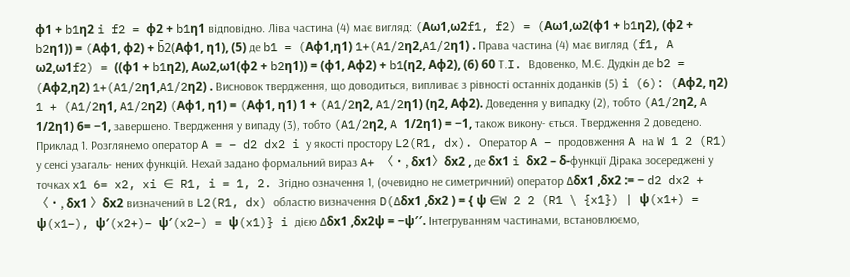ϕ1 + b1η2 i f2 = ϕ2 + b1η1 вiдповiдно. Лiва частина (4) має вигляд: (Aω1,ω2f1, f2) = (Aω1,ω2(ϕ1 + b1η2), (ϕ2 + b2η1)) = (Aϕ1, ϕ2) + b̄2(Aϕ1, η1), (5) де b1 = (Aϕ1,η1) 1+(A1/2η2,A1/2η1) . Права частина (4) має вигляд (f1, A ω2,ω1f2) = ((ϕ1 + b1η2), Aω2,ω1(ϕ2 + b2η1)) = (ϕ1, Aϕ2) + b1(η2, Aϕ2), (6) 60 Т.I. Вдовенко, М.Є. Дудкiн де b2 = (Aϕ2,η2) 1+(A1/2η1,A1/2η2) . Висновок твердження, що доводиться, випливає з рiвностi останнiх доданкiв (5) i (6): (Aϕ2, η2) 1 + (A1/2η1, A1/2η2) (Aϕ1, η1) = (Aϕ1, η1) 1 + (A1/2η2, A1/2η1) (η2, Aϕ2). Доведення у випадку (2), тобто (A1/2η2, A 1/2η1) 6= −1, завершено. Твердження у випаду (3), тобто (A1/2η2, A 1/2η1) = −1, також викону- ється. Твердження 2 доведено. Приклад 1. Розглянемо оператор A = − d2 dx2 i у якостi простору L2(R1, dx). Оператор A – продовження A на W 1 2 (R1) у сенсi узагаль- нених функцiй. Нехай задано формальний вираз A+ 〈·, δx1〉δx2 , де δx1 i δx2 – δ-функцiї Дiрака зосередженi у точках x1 6= x2, xi ∈ R1, i = 1, 2. Згiдно означення 1, (очевидно не симетричний) оператор ∆δx1 ,δx2 := − d2 dx2 + 〈·, δx1 〉δx2 визначений в L2(R1, dx) областю визначення D(∆δx1 ,δx2 ) = { ψ ∈W 2 2 (R1 \ {x1}) | ψ(x1+) = ψ(x1−), ψ′(x2+)− ψ′(x2−) = ψ(x1)} i дiєю ∆δx1 ,δx2ψ = −ψ′′. Iнтегруванням частинами, встановлюємо,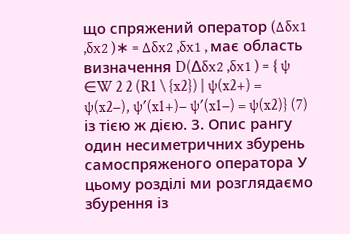що спряжений оператор (∆δx1 ,δx2 )∗ = ∆δx2 ,δx1 , має область визначення D(∆δx2 ,δx1 ) = { ψ ∈W 2 2 (R1 \ {x2}) | ψ(x2+) = ψ(x2−), ψ′(x1+)− ψ′(x1−) = ψ(x2)} (7) iз тiєю ж дiєю. 3. Опис рангу один несиметричних збурень самоспряженого оператора У цьому роздiлi ми розглядаємо збурення iз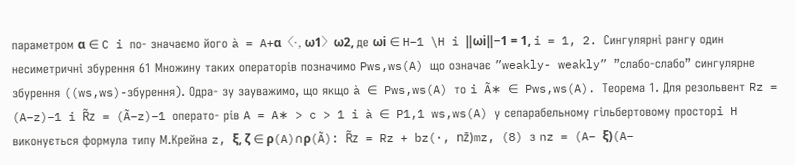параметром α ∈ C i по- значаємо його à = A+α〈·, ω1〉ω2, де ωi ∈ H−1 \H i ‖ωi‖−1 = 1, i = 1, 2. Сингулярнi рангу один несиметричнi збурення 61 Множину таких операторiв позначимо Pws,ws(A) що означає ”weakly- weakly” ”слабо-слабо” сингулярне збурення ((ws,ws)-збурення). Одра- зу зауважимо, що якщо à ∈ Pws,ws(A) то i Ã∗ ∈ Pws,ws(A). Теорема 1. Для резольвент Rz = (A−z)−1 i R̃z = (Ã−z)−1 операто- рiв A = A∗ > c > 1 i à ∈ P1,1 ws,ws(A) у сепарабельному гiльбертовому просторi H виконується формула типу М.Крейна z, ξ, ζ ∈ ρ(A)∩ρ(Ã): R̃z = Rz + bz(·, nz̄)mz, (8) з nz = (A− ξ)(A−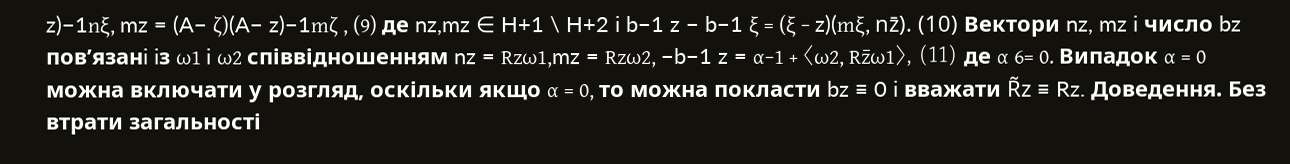z)−1nξ, mz = (A− ζ)(A− z)−1mζ , (9) де nz,mz ∈ H+1 \ H+2 i b−1 z − b−1 ξ = (ξ − z)(mξ, nz̄). (10) Вектори nz, mz i число bz пов’язанi iз ω1 i ω2 спiввiдношенням nz = Rzω1,mz = Rzω2, −b−1 z = α−1 + 〈ω2, Rz̄ω1〉, (11) де α 6= 0. Випадок α = 0 можна включати у розгляд, оскiльки якщо α = 0, то можна покласти bz ≡ 0 i вважати R̃z ≡ Rz. Доведення. Без втрати загальностi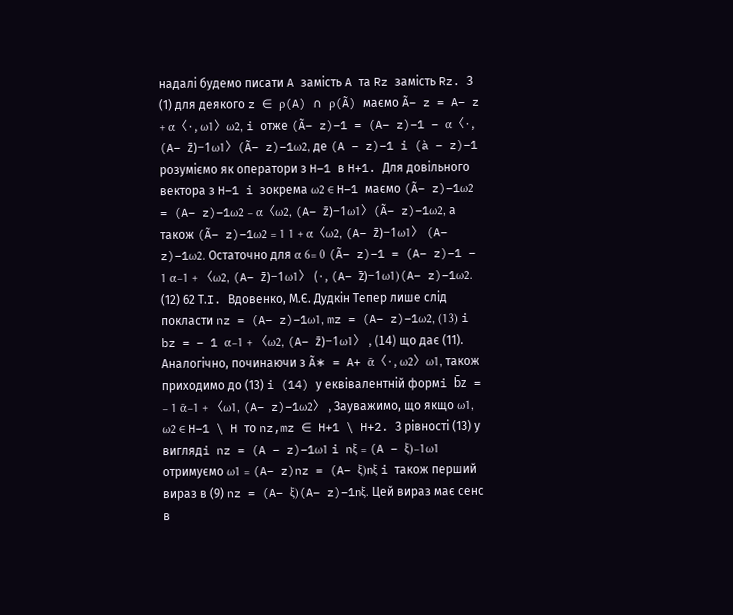надалi будемо писати A замiсть A та Rz замiсть Rz. З (1) для деякого z ∈ ρ(A) ∩ ρ(Ã) маємо Ã− z = A− z + α〈·, ω1〉ω2, i отже (Ã− z)−1 = (A− z)−1 − α〈·, (A− z̄)−1ω1〉(Ã− z)−1ω2, де (A − z)−1 i (à − z)−1 розумiємо як оператори з H−1 в H+1. Для довiльного вектора з H−1 i зокрема ω2 ∈ H−1 маємо (Ã− z)−1ω2 = (A− z)−1ω2 − α〈ω2, (A− z̄)−1ω1〉(Ã− z)−1ω2, а також (Ã− z)−1ω2 = 1 1 + α〈ω2, (A− z̄)−1ω1〉 (A− z)−1ω2. Остаточно для α 6= 0 (Ã− z)−1 = (A− z)−1 − 1 α−1 + 〈ω2, (A− z̄)−1ω1〉 (·, (A− z̄)−1ω1)(A− z)−1ω2. (12) 62 Т.I. Вдовенко, М.Є. Дудкiн Тепер лише слiд покласти nz = (A− z)−1ω1, mz = (A− z)−1ω2, (13) i bz = − 1 α−1 + 〈ω2, (A− z̄)−1ω1〉 , (14) що дає (11). Аналогiчно, починаючи з Ã∗ = A+ ᾱ〈·, ω2〉ω1, також приходимо до (13) i (14) у еквiвалентнiй формi b̄z = − 1 ᾱ−1 + 〈ω1, (A− z)−1ω2〉 , Зауважимо, що якщо ω1, ω2 ∈ H−1 \ H то nz,mz ∈ H+1 \ H+2. З рiвностi (13) у виглядi nz = (A − z)−1ω1 i nξ = (A − ξ)−1ω1 отримуємо ω1 = (A− z)nz = (A− ξ)nξ i також перший вираз в (9) nz = (A− ξ)(A− z)−1nξ. Цей вираз має сенс в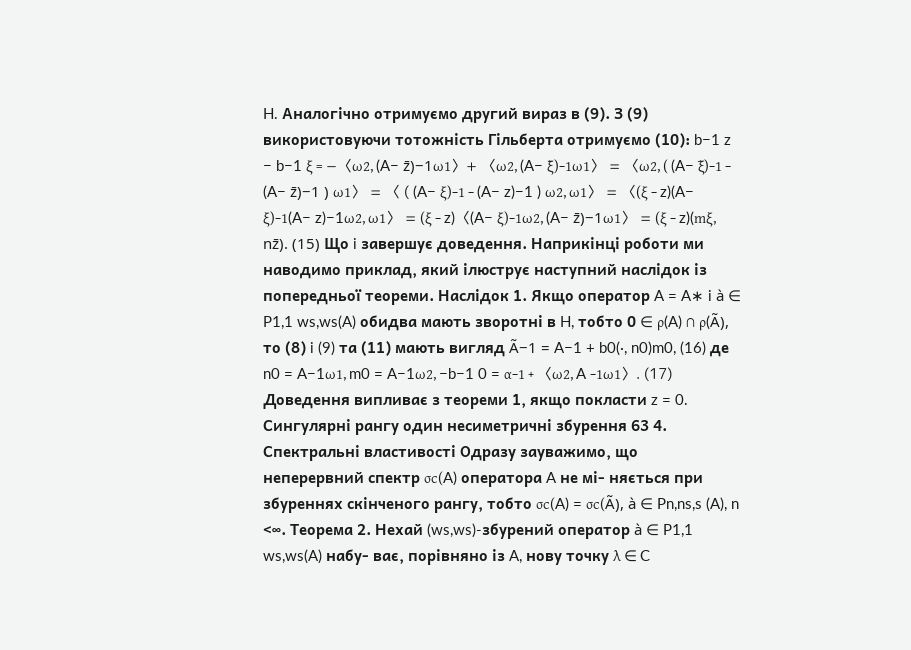H. Аналогiчно отримуємо другий вираз в (9). З (9) використовуючи тотожнiсть Гiльберта отримуємо (10): b−1 z − b−1 ξ = −〈ω2, (A− z̄)−1ω1〉+ 〈ω2, (A− ξ̄)−1ω1〉 = 〈ω2, ( (A− ξ̄)−1 − (A− z̄)−1 ) ω1〉 = 〈 ( (A− ξ)−1 − (A− z)−1 ) ω2, ω1〉 = 〈(ξ − z)(A− ξ)−1(A− z)−1ω2, ω1〉 = (ξ − z)〈(A− ξ)−1ω2, (A− z̄)−1ω1〉 = (ξ − z)(mξ, nz̄). (15) Що i завершує доведення. Наприкiнцi роботи ми наводимо приклад, який iлюструє наступний наслiдок iз попередньої теореми. Наслiдок 1. Якщо оператор A = A∗ i à ∈ P1,1 ws,ws(A) обидва мають зворотнi в H, тобто 0 ∈ ρ(A) ∩ ρ(Ã), то (8) i (9) та (11) мають вигляд Ã−1 = A−1 + b0(·, n0)m0, (16) де n0 = A−1ω1, m0 = A−1ω2, −b−1 0 = α−1 + 〈ω2, A −1ω1〉. (17) Доведення випливає з теореми 1, якщо покласти z = 0. Сингулярнi рангу один несиметричнi збурення 63 4. Спектральнi властивостi Одразу зауважимо, що неперервний спектр σc(A) оператора A не мi- няється при збуреннях скiнченого рангу, тобто σc(A) = σc(Ã), à ∈ Pn,ns,s (A), n <∞. Теорема 2. Нехай (ws,ws)-збурений оператор à ∈ P1,1 ws,ws(A) набу- ває, порiвняно iз A, нову точку λ ∈ C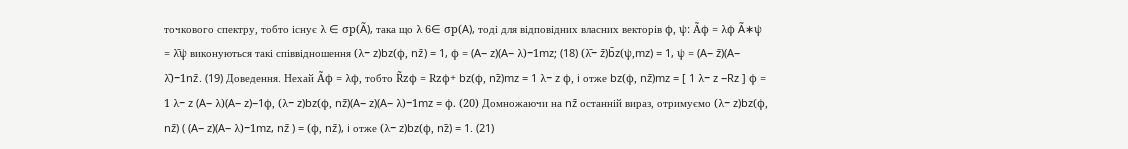точкового спектру, тобто iснує λ ∈ σp(Ã), така що λ 6∈ σp(A), тодi для вiдповiдних власних векторiв ϕ, ψ: Ãϕ = λϕ Ã∗ψ = λ̄ψ виконуються такi спiввiдношення (λ− z)bz(ϕ, nz̄) = 1, ϕ = (A− z)(A− λ)−1mz; (18) (λ̄− z̄)b̄z(ψ,mz) = 1, ψ = (A− z̄)(A− λ̄)−1nz̄. (19) Доведення. Нехай Ãϕ = λϕ, тобто R̃zϕ = Rzϕ+ bz(ϕ, nz̄)mz = 1 λ− z ϕ, i отже bz(ϕ, nz̄)mz = [ 1 λ− z −Rz ] ϕ = 1 λ− z (A− λ)(A− z)−1ϕ, (λ− z)bz(ϕ, nz̄)(A− z)(A− λ)−1mz = ϕ. (20) Домножаючи на nz̄ останнiй вираз, отримуємо (λ− z)bz(ϕ, nz̄) ( (A− z)(A− λ)−1mz, nz̄ ) = (ϕ, nz̄), i отже (λ− z)bz(ϕ, nz̄) = 1. (21)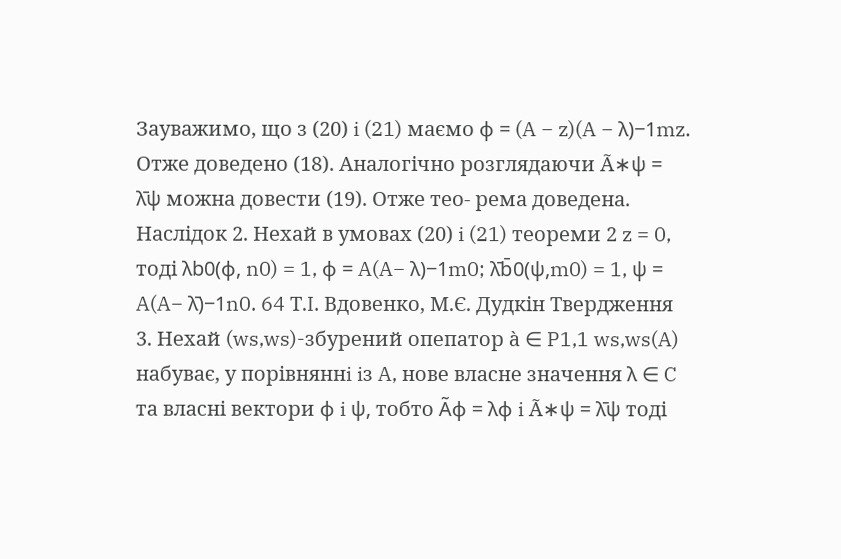Зауважимо, що з (20) i (21) маємо ϕ = (A − z)(A − λ)−1mz. Отже доведено (18). Аналогiчно розглядаючи Ã∗ψ = λ̄ψ можна довести (19). Отже тео- рема доведена. Наслiдок 2. Нехай в умовах (20) i (21) теореми 2 z = 0, тодi λb0(ϕ, n0) = 1, ϕ = A(A− λ)−1m0; λ̄b̄0(ψ,m0) = 1, ψ = A(A− λ̄)−1n0. 64 Т.I. Вдовенко, М.Є. Дудкiн Твердження 3. Нехай (ws,ws)-збурений опепатор à ∈ P1,1 ws,ws(A) набуває, у порiвняннi iз A, нове власне значення λ ∈ C та власнi вектори ϕ i ψ, тобто Ãϕ = λϕ i Ã∗ψ = λ̄ψ тодi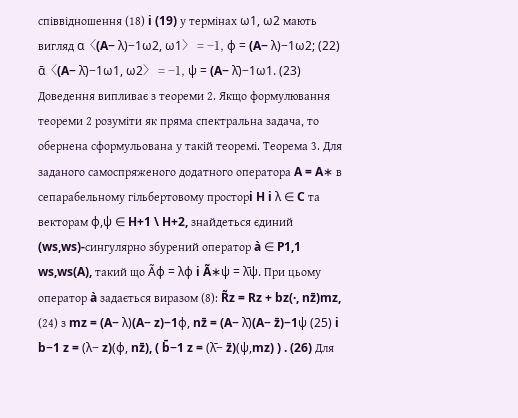спiввiдношення (18) i (19) у термiнах ω1, ω2 мають вигляд α〈(A− λ)−1ω2, ω1〉 = −1, ϕ = (A− λ)−1ω2; (22) ᾱ〈(A− λ̄)−1ω1, ω2〉 = −1, ψ = (A− λ̄)−1ω1. (23) Доведення випливає з теореми 2. Якщо формулювання теореми 2 розумiти як пряма спектральна задача, то обернена сформульована у такiй теоремi. Теорема 3. Для заданого самоспряженого додатного оператора A = A∗ в сепарабельному гiльбертовому просторi H i λ ∈ C та векторам ϕ,ψ ∈ H+1 \ H+2, знайдеться єдиний (ws,ws)-сингулярно збурений оператор à ∈ P1,1 ws,ws(A), такий що Ãϕ = λϕ i Ã∗ψ = λ̄ψ. При цьому оператор à задається виразом (8): R̃z = Rz + bz(·, nz̄)mz, (24) з mz = (A− λ)(A− z)−1ϕ, nz̄ = (A− λ̄)(A− z̄)−1ψ (25) i b−1 z = (λ− z)(ϕ, nz̄), ( b̄−1 z = (λ̄− z̄)(ψ,mz) ) . (26) Для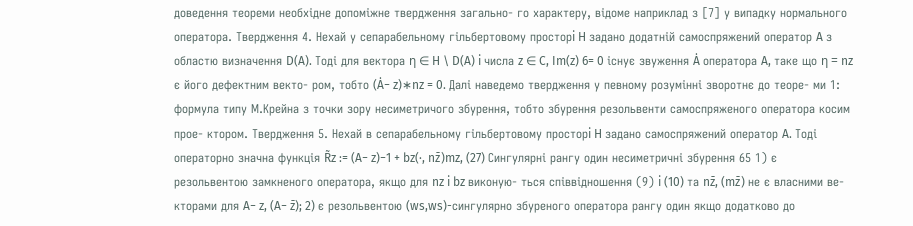доведення теореми необхiдне допомiжне твердження загально- го характеру, вiдоме наприклад з [7] у випадку нормального оператора. Твердження 4. Нехай у сепарабельному гiльбертовому просторi H задано додатнiй самоспряжений оператор A з областю визначення D(A). Тодi для вектора η ∈ H \ D(A) i числа z ∈ C, Im(z) 6= 0 iснує звуження Ȧ оператора A, таке що η = nz є його дефектним векто- ром, тобто (Ȧ− z)∗nz = 0. Далi наведемо твердження у певному розумiннi зворотнє до теоре- ми 1: формула типу М.Крейна з точки зору несиметричого збурення, тобто збурення резольвенти самоспряженого оператора косим прое- ктором. Твердження 5. Нехай в сепарабельному гiльбертовому просторi H задано самоспряжений оператор A. Тодi операторно значна функцiя R̃z := (A− z)−1 + bz(·, nz̄)mz, (27) Сингулярнi рангу один несиметричнi збурення 65 1) є резольвентою замкненого оператора, якщо для nz i bz виконую- ться спiввiдношення (9) i (10) та nz̄, (mz̄) не є власними ве- кторами для A− z, (A− z̄); 2) є резольвентою (ws,ws)-сингулярно збуреного оператора рангу один якщо додатково до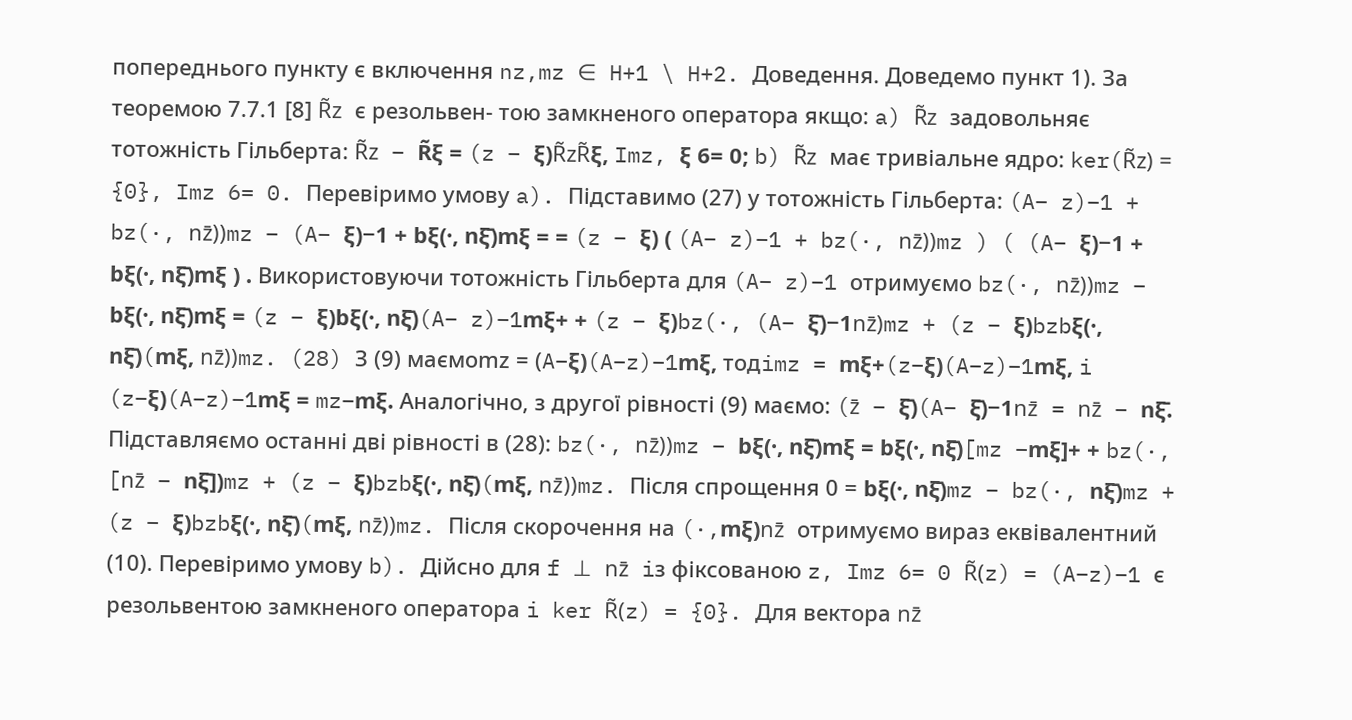попереднього пункту є включення nz,mz ∈ H+1 \ H+2. Доведення. Доведемо пункт 1). За теоремою 7.7.1 [8] R̃z є резольвен- тою замкненого оператора якщо: a) R̃z задовольняє тотожнiсть Гiльберта: R̃z − R̃ξ = (z − ξ)R̃zR̃ξ, Imz, ξ 6= 0; b) R̃z має тривiальне ядро: ker(R̃z) = {0}, Imz 6= 0. Перевiримо умову a). Пiдставимо (27) у тотожнiсть Гiльберта: (A− z)−1 + bz(·, nz̄))mz − (A− ξ)−1 + bξ(·, nξ̄)mξ = = (z − ξ) ( (A− z)−1 + bz(·, nz̄))mz ) ( (A− ξ)−1 + bξ(·, nξ̄)mξ ) . Використовуючи тотожнiсть Гiльберта для (A− z)−1 отримуємо bz(·, nz̄))mz − bξ(·, nξ̄)mξ = (z − ξ)bξ(·, nξ̄)(A− z)−1mξ+ + (z − ξ)bz(·, (A− ξ̄)−1nz̄)mz + (z − ξ)bzbξ(·, nξ̄)(mξ, nz̄))mz. (28) З (9) маємоmz = (A−ξ)(A−z)−1mξ, тодimz = mξ+(z−ξ)(A−z)−1mξ, i (z−ξ)(A−z)−1mξ = mz−mξ. Аналогiчно, з другої рiвностi (9) маємо: (z̄ − ξ̄)(A− ξ̄)−1nz̄ = nz̄ − nξ̄. Пiдставляємо останнi двi рiвностi в (28): bz(·, nz̄))mz − bξ(·, nξ̄)mξ = bξ(·, nξ̄)[mz −mξ]+ + bz(·, [nz̄ − nξ̄])mz + (z − ξ)bzbξ(·, nξ̄)(mξ, nz̄))mz. Пiсля спрощення 0 = bξ(·, nξ̄)mz − bz(·, nξ̄)mz + (z − ξ)bzbξ(·, nξ̄)(mξ, nz̄))mz. Пiсля скорочення на (·,mξ)nz̄ отримуємо вираз еквiвалентний (10). Перевiримо умову b). Дiйсно для f ⊥ nz̄ iз фiксованою z, Imz 6= 0 R̃(z) = (A−z)−1 є резольвентою замкненого оператора i ker R̃(z) = {0}. Для вектора nz̄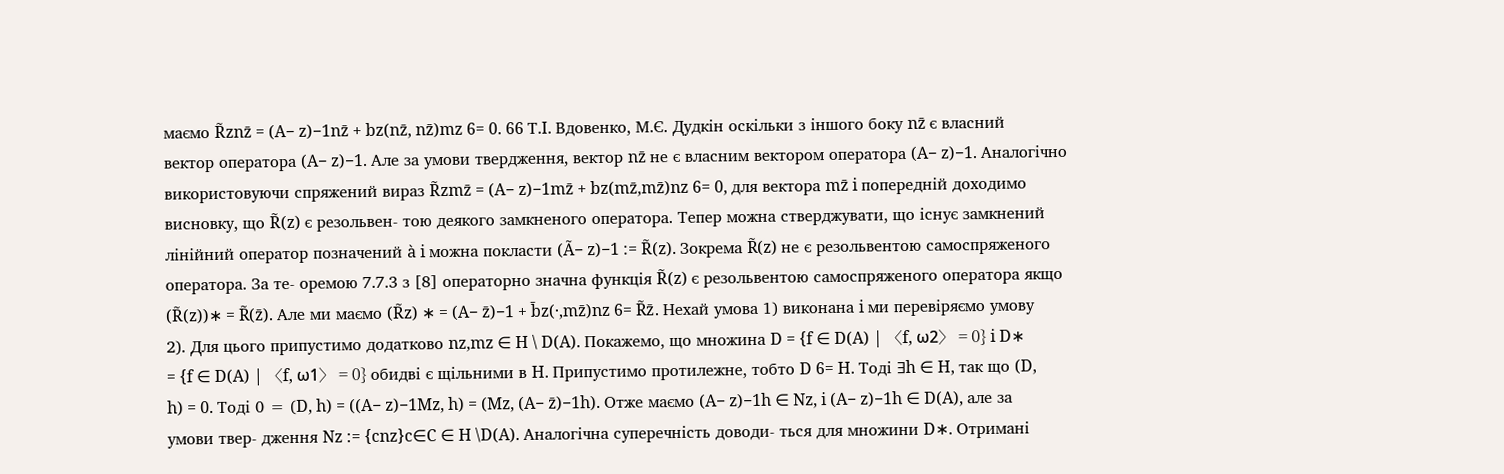маємо R̃znz̄ = (A− z)−1nz̄ + bz(nz̄, nz̄)mz 6= 0. 66 Т.I. Вдовенко, М.Є. Дудкiн оскiльки з iншого боку nz̄ є власний вектор оператора (A− z)−1. Але за умови твердження, вектор nz̄ не є власним вектором оператора (A− z)−1. Аналогiчно використовуючи спряжений вираз R̃zmz̄ = (A− z)−1mz̄ + bz(mz̄,mz̄)nz 6= 0, для вектора mz̄ i попереднiй доходимо висновку, що R̃(z) є резольвен- тою деякого замкненого оператора. Тепер можна стверджувати, що iснує замкнений лiнiйний оператор позначений à i можна покласти (Ã− z)−1 := R̃(z). Зокрема R̃(z) не є резольвентою самоспряженого оператора. За те- оремою 7.7.3 з [8] операторно значна функцiя R̃(z) є резольвентою самоспряженого оператора якщо (R̃(z))∗ = R̃(z̄). Але ми маємо (R̃z) ∗ = (A− z̄)−1 + b̄z(·,mz̄)nz 6= R̃z̄. Нехай умова 1) виконана i ми перевiряємо умову 2). Для цього припустимо додатково nz,mz ∈ H \ D(A). Покажемо, що множина D = {f ∈ D(A) | 〈f, ω2〉 = 0} i D∗ = {f ∈ D(A) | 〈f, ω1〉 = 0} обидвi є щiльними в H. Припустимо протилежне, тобто D 6= H. Тодi ∃h ∈ H, так що (D, h) = 0. Тодi 0 = (D, h) = ((A− z)−1Mz, h) = (Mz, (A− z̄)−1h). Отже маємо (A− z)−1h ∈ Nz, i (A− z)−1h ∈ D(A), але за умови твер- дження Nz := {cnz}c∈C ∈ H \D(A). Аналогiчна суперечнiсть доводи- ться для множини D∗. Отриманi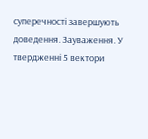суперечностi завершують доведення. Зауваження. У твердженнi 5 вектори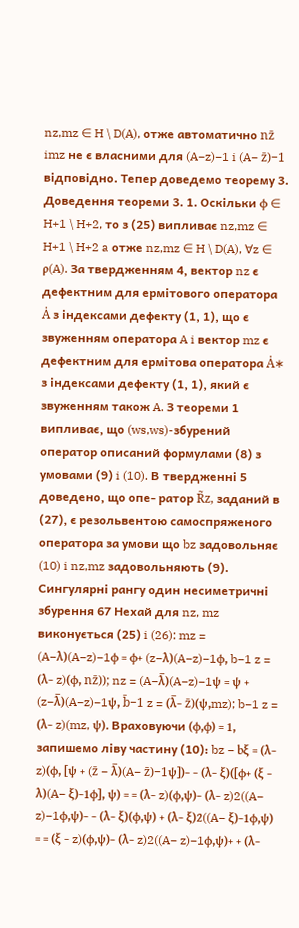nz,mz ∈ H \ D(A), отже автоматично nz̄ imz не є власними для (A−z)−1 i (A− z̄)−1 вiдповiдно. Тепер доведемо теорему 3. Доведення теореми 3. 1. Оскiльки ϕ ∈ H+1 \ H+2, то з (25) випливає nz,mz ∈ H+1 \ H+2 a отже nz,mz ∈ H \ D(A), ∀z ∈ ρ(A). За твердженням 4, вектор nz є дефектним для ермiтового оператора Ȧ з iндексами дефекту (1, 1), що є звуженням оператора A i вектор mz є дефектним для ермiтова оператора Ȧ∗ з iндексами дефекту (1, 1), який є звуженням також A. З теореми 1 випливає, що (ws,ws)-збурений оператор описаний формулами (8) з умовами (9) i (10). В твердженнi 5 доведено, що опе- ратор R̃z, заданий в (27), є резольвентою самоспряженого оператора за умови що bz задовольняє (10) i nz,mz задовольняють (9). Сингулярнi рангу один несиметричнi збурення 67 Нехай для nz, mz виконується (25) i (26): mz = (A−λ)(A−z)−1ϕ = ϕ+ (z−λ)(A−z)−1ϕ, b−1 z = (λ− z)(ϕ, nz̄)); nz = (A−λ̄)(A−z)−1ψ = ψ + (z−λ̄)(A−z)−1ψ, b̄−1 z = (λ̄− z̄)(ψ,mz); b−1 z = (λ− z)(mz, ψ). Враховуючи (ϕ,ϕ) = 1, запишемо лiву частину (10): bz − bξ = (λ− z)(ϕ, [ψ + (z̄ − λ̄)(A− z̄)−1ψ])− − (λ− ξ)([ϕ+ (ξ − λ)(A− ξ)−1ϕ], ψ) = = (λ− z)(ϕ,ψ)− (λ− z)2((A− z)−1ϕ,ψ)− − (λ− ξ)(ϕ,ψ) + (λ− ξ)2((A− ξ)−1ϕ,ψ) = = (ξ − z)(ϕ,ψ)− (λ− z)2((A− z)−1ϕ,ψ)+ + (λ−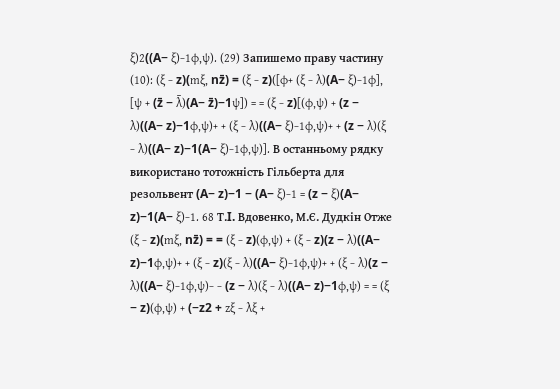ξ)2((A− ξ)−1ϕ,ψ). (29) Запишемо праву частину (10): (ξ − z)(mξ, nz̄) = (ξ − z)([ϕ+ (ξ − λ)(A− ξ)−1ϕ], [ψ + (z̄ − λ̄)(A− z̄)−1ψ]) = = (ξ − z)[(ϕ,ψ) + (z − λ)((A− z)−1ϕ,ψ)+ + (ξ − λ)((A− ξ)−1ϕ,ψ)+ + (z − λ)(ξ − λ)((A− z)−1(A− ξ)−1ϕ,ψ)]. В останньому рядку використано тотожнiсть Гiльберта для резольвент (A− z)−1 − (A− ξ)−1 = (z − ξ)(A− z)−1(A− ξ)−1. 68 Т.I. Вдовенко, М.Є. Дудкiн Отже (ξ − z)(mξ, nz̄) = = (ξ − z)(ϕ,ψ) + (ξ − z)(z − λ)((A− z)−1ϕ,ψ)+ + (ξ − z)(ξ − λ)((A− ξ)−1ϕ,ψ)+ + (ξ − λ)(z − λ)((A− ξ)−1ϕ,ψ)− − (z − λ)(ξ − λ)((A− z)−1ϕ,ψ) = = (ξ − z)(ϕ,ψ) + (−z2 + zξ − λξ +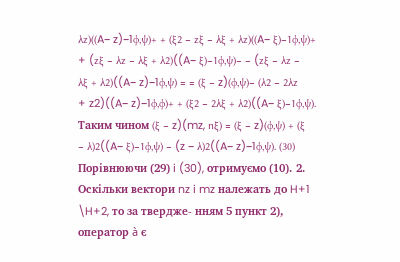λz)((A− z)−1ϕ,ψ)+ + (ξ2 − zξ − λξ + λz)((A− ξ)−1ϕ,ψ)+ + (zξ − λz − λξ + λ2)((A− ξ)−1ϕ,ψ)− − (zξ − λz − λξ + λ2)((A− z)−1ϕ,ψ) = = (ξ − z)(ϕ,ψ)− (λ2 − 2λz + z2)((A− z)−1ϕ,ϕ)+ + (ξ2 − 2λξ + λ2)((A− ξ)−1ϕ,ψ). Таким чином (ξ − z)(mz, nξ̄) = (ξ − z)(ϕ,ψ) + (ξ − λ)2((A− ξ)−1ϕ,ψ) − (z − λ)2((A− z)−1ϕ,ψ). (30) Порiвнюючи (29) i (30), отримуємо (10). 2. Оскiльки вектори nz i mz належать до H+1 \H+2, то за твердже- нням 5 пункт 2), оператор à є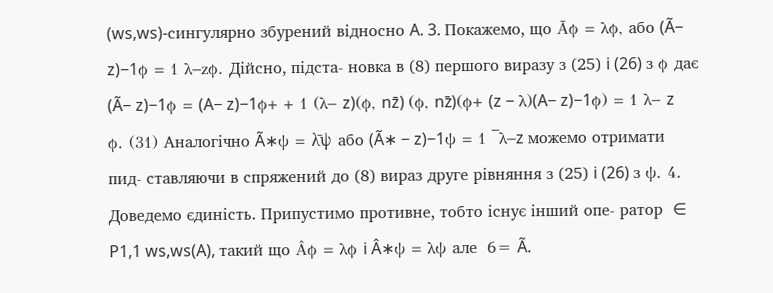(ws,ws)-сингулярно збурений вiдносно A. 3. Покажемо, що Ãϕ = λϕ, або (Ã− z)−1ϕ = 1 λ−zϕ. Дiйсно, пiдста- новка в (8) першого виразу з (25) i (26) з ϕ дає (Ã− z)−1ϕ = (A− z)−1ϕ+ + 1 (λ− z)(ϕ, nz̄) (ϕ, nz̄)(ϕ+ (z − λ)(A− z)−1ϕ) = 1 λ− z ϕ. (31) Аналогiчно Ã∗ψ = λ̄ψ або (Ã∗ − z)−1ψ = 1 ¯λ−z можемо отримати пид- ставляючи в спряжений до (8) вираз друге рiвняння з (25) i (26) з ψ. 4. Доведемо єдинiсть. Припустимо противне, тобто iснує iнший опе- ратор  ∈ P1,1 ws,ws(A), такий що Âϕ = λϕ i Â∗ψ = λψ але  6= Ã.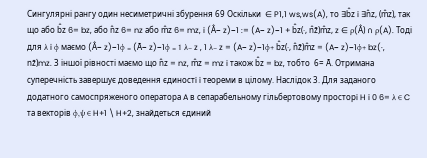Сингулярнi рангу один несиметричнi збурення 69 Оскiльки  ∈ P1,1 ws,ws(A), то ∃b̂z i ∃n̂z, (m̂z), так що або b̂z 6= bz, або n̂z 6= nz або m̂z 6= mz, i (Â− z)−1 := (A− z)−1 + b̂z(·, n̂z̄)m̂z, z ∈ ρ(Â) ∩ ρ(A). Тодi для λ i ϕ маємо (Â− z)−1ϕ = (Ã− z)−1ϕ = 1 λ− z , 1 λ− z = (A− z)−1ϕ+ b̂z(·, n̂z̄)m̂z = (A− z)−1ϕ+ bz(·, nz̄)mz. З iншої рiвностi маємо що n̂z = nz, m̂z = mz i також b̂z = bz, тобто  6= Ã. Отримана суперечнiсть завершує доведення єдиностi i теореми в цiлому. Наслiдок 3. Для заданого додатного самоспряженого оператора A в сепарабельному гiльбертовому просторi H i 0 6= λ ∈ C та векторiв ϕ,ψ ∈ H+1 \ H+2, знайдеться єдиний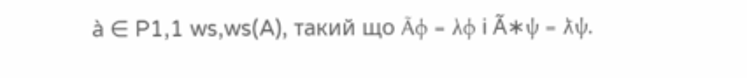à ∈ P1,1 ws,ws(A), такий що Ãϕ = λϕ i Ã∗ψ = λ̄ψ.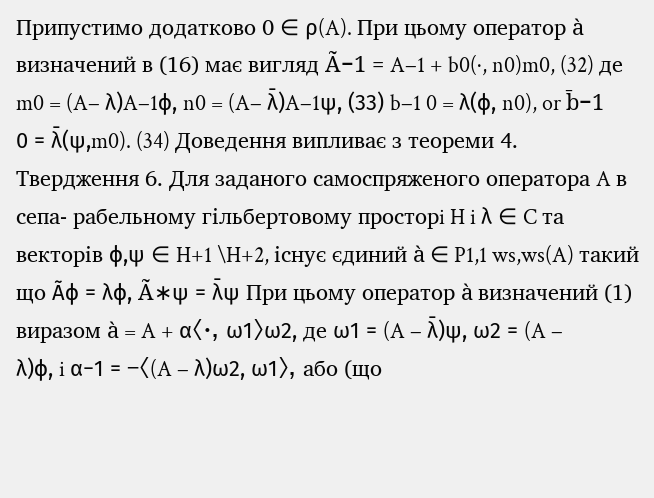Припустимо додатково 0 ∈ ρ(A). При цьому оператор à визначений в (16) має вигляд Ã−1 = A−1 + b0(·, n0)m0, (32) де m0 = (A− λ)A−1ϕ, n0 = (A− λ̄)A−1ψ, (33) b−1 0 = λ(ϕ, n0), or b̄−1 0 = λ̄(ψ,m0). (34) Доведення випливає з теореми 4. Твердження 6. Для заданого самоспряженого оператора A в сепа- рабельному гiльбертовому просторi H i λ ∈ C та векторiв ϕ,ψ ∈ H+1 \H+2, iснує єдиний à ∈ P1,1 ws,ws(A) такий що Ãϕ = λϕ, Ã∗ψ = λ̄ψ При цьому оператор à визначений (1) виразом à = A + α〈·, ω1〉ω2, де ω1 = (A − λ̄)ψ, ω2 = (A − λ)ϕ, i α−1 = −〈(A − λ)ω2, ω1〉, або (що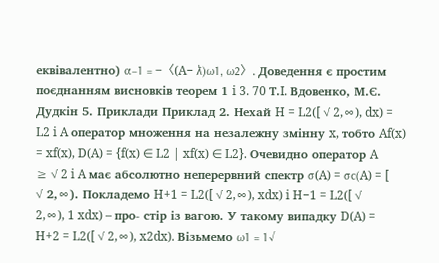еквiвалентно) α−1 = −〈(A− λ̄)ω1, ω2〉. Доведення є простим поєднанням висновкiв теорем 1 i 3. 70 Т.I. Вдовенко, М.Є. Дудкiн 5. Приклади Приклад 2. Нехай H = L2([ √ 2,∞), dx) = L2 i A оператор множення на незалежну змiнну x, тобто Af(x) = xf(x), D(A) = {f(x) ∈ L2 | xf(x) ∈ L2}. Очевидно оператор A ≥ √ 2 i A має абсолютно неперервний спектр σ(A) = σc(A) = [ √ 2,∞). Покладемо H+1 = L2([ √ 2,∞), xdx) i H−1 = L2([ √ 2,∞), 1 xdx) – про- стiр iз вагою. У такому випадку D(A) = H+2 = L2([ √ 2,∞), x2dx). Вiзьмемо ω1 = 1√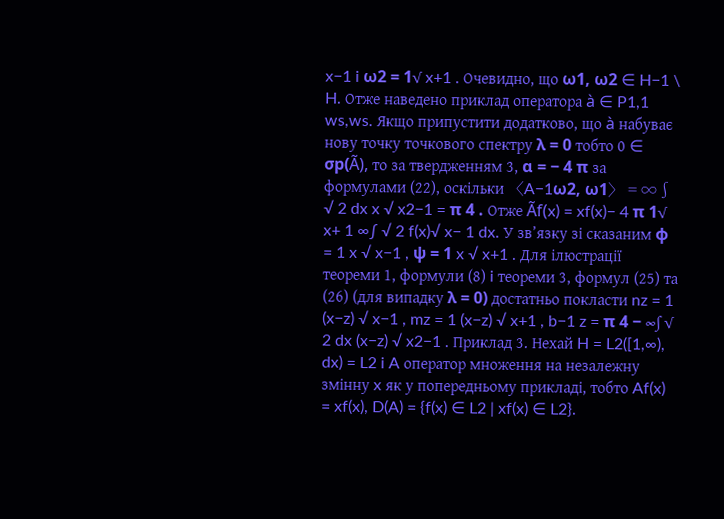x−1 i ω2 = 1√ x+1 . Очевидно, що ω1, ω2 ∈ H−1 \ H. Отже наведено приклад оператора à ∈ P1,1 ws,ws. Якщо припустити додатково, що à набуває нову точку точкового спектру λ = 0 тобто 0 ∈ σp(Ã), то за твердженням 3, α = − 4 π за формулами (22), оскiльки 〈A−1ω2, ω1〉 = ∞∫ √ 2 dx x √ x2−1 = π 4 . Отже Ãf(x) = xf(x)− 4 π 1√ x+ 1 ∞∫ √ 2 f(x)√ x− 1 dx. У зв’язку зi сказаним ϕ = 1 x √ x−1 , ψ = 1 x √ x+1 . Для iлюстрацiї теореми 1, формули (8) i теореми 3, формул (25) та (26) (для випадку λ = 0) достатньо покласти nz = 1 (x−z) √ x−1 , mz = 1 (x−z) √ x+1 , b−1 z = π 4 − ∞∫ √ 2 dx (x−z) √ x2−1 . Приклад 3. Нехай H = L2([1,∞), dx) = L2 i A оператор множення на незалежну змiнну x як у попередньому прикладi, тобто Af(x) = xf(x), D(A) = {f(x) ∈ L2 | xf(x) ∈ L2}.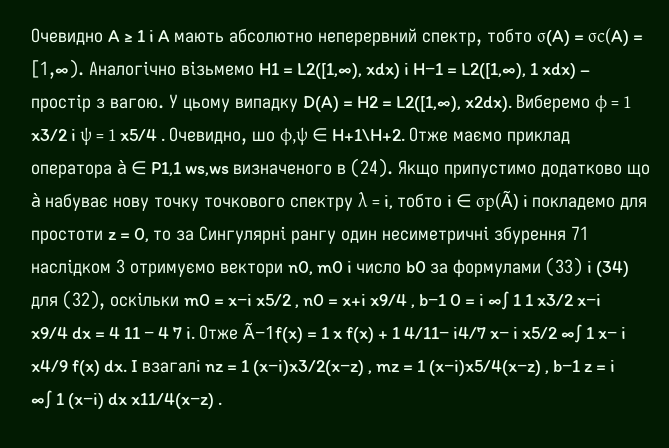Очевидно A ≥ 1 i A мають абсолютно неперервний спектр, тобто σ(A) = σc(A) = [1,∞). Аналогiчно вiзьмемо H1 = L2([1,∞), xdx) i H−1 = L2([1,∞), 1 xdx) – простiр з вагою. У цьому випадку D(A) = H2 = L2([1,∞), x2dx). Виберемо ϕ = 1 x3/2 i ψ = 1 x5/4 . Очевидно, шо ϕ,ψ ∈ H+1\H+2. Отже маємо приклад оператора à ∈ P1,1 ws,ws визначеного в (24). Якщо припустимо додатково що à набуває нову точку точкового спектру λ = i, тобто i ∈ σp(Ã) i покладемо для простоти z = 0, то за Сингулярнi рангу один несиметричнi збурення 71 наслiдком 3 отримуємо вектори n0, m0 i число b0 за формулами (33) i (34) для (32), оскiльки m0 = x−i x5/2 , n0 = x+i x9/4 , b−1 0 = i ∞∫ 1 1 x3/2 x−i x9/4 dx = 4 11 − 4 7 i. Отже Ã−1f(x) = 1 x f(x) + 1 4/11− i4/7 x− i x5/2 ∞∫ 1 x− i x4/9 f(x) dx. I взагалi nz = 1 (x−i)x3/2(x−z) , mz = 1 (x−i)x5/4(x−z) , b−1 z = i ∞∫ 1 (x−i) dx x11/4(x−z) .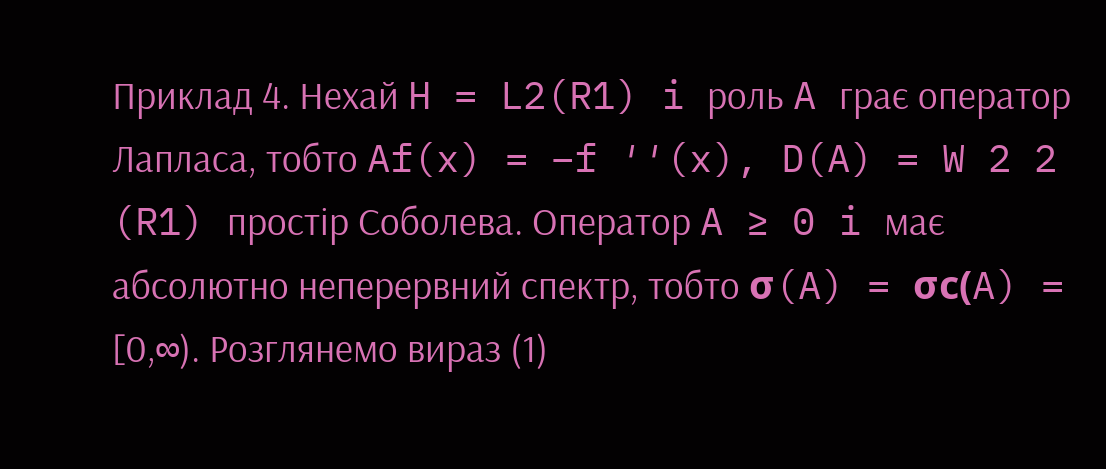Приклад 4. Нехай H = L2(R1) i роль A грає оператор Лапласа, тобто Af(x) = −f ′′(x), D(A) = W 2 2 (R1) простiр Соболева. Оператор A ≥ 0 i має абсолютно неперервний спектр, тобто σ(A) = σc(A) = [0,∞). Розглянемо вираз (1)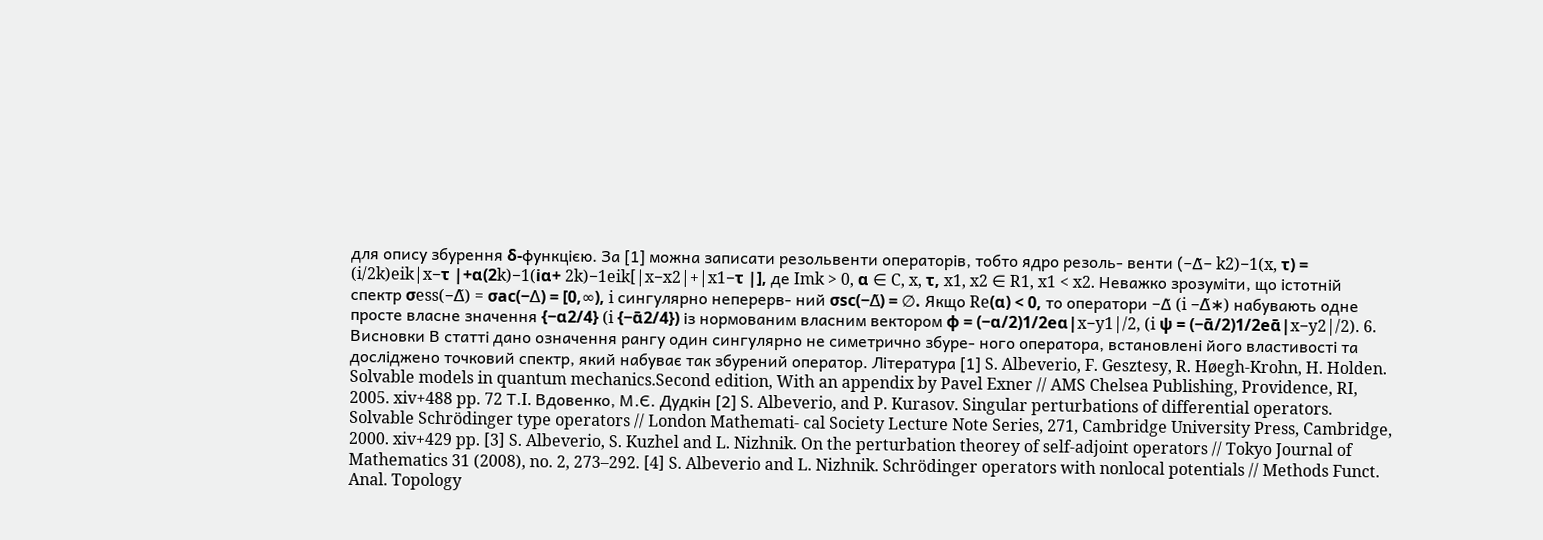для опису збурення δ-функцiєю. За [1] можна записати резольвенти операторiв, тобто ядро резоль- венти (−∆̃− k2)−1(x, τ) = (i/2k)eik|x−τ |+α(2k)−1(iα+ 2k)−1eik[|x−x2|+|x1−τ |], де Imk > 0, α ∈ C, x, τ, x1, x2 ∈ R1, x1 < x2. Неважко зрозумiти, що iстотнiй спектр σess(−∆̃) = σac(−∆) = [0,∞), i сингулярно неперерв- ний σsc(−∆̃) = ∅. Якщо Re(α) < 0, то оператори −∆̃ (i −∆̃∗) набувають одне просте власне значення {−α2/4} (i {−ᾱ2/4}) iз нормованим власним вектором ϕ = (−α/2)1/2eα|x−y1|/2, (i ψ = (−ᾱ/2)1/2eᾱ|x−y2|/2). 6. Висновки В статтi дано означення рангу один сингулярно не симетрично збуре- ного оператора, встановленi його властивостi та дослiджено точковий спектр, який набуває так збурений оператор. Лiтература [1] S. Albeverio, F. Gesztesy, R. Høegh-Krohn, H. Holden. Solvable models in quantum mechanics.Second edition, With an appendix by Pavel Exner // AMS Chelsea Publishing, Providence, RI, 2005. xiv+488 pp. 72 Т.I. Вдовенко, М.Є. Дудкiн [2] S. Albeverio, and P. Kurasov. Singular perturbations of differential operators. Solvable Schrödinger type operators // London Mathemati- cal Society Lecture Note Series, 271, Cambridge University Press, Cambridge, 2000. xiv+429 pp. [3] S. Albeverio, S. Kuzhel and L. Nizhnik. On the perturbation theorey of self-adjoint operators // Tokyo Journal of Mathematics 31 (2008), no. 2, 273–292. [4] S. Albeverio and L. Nizhnik. Schrödinger operators with nonlocal potentials // Methods Funct. Anal. Topology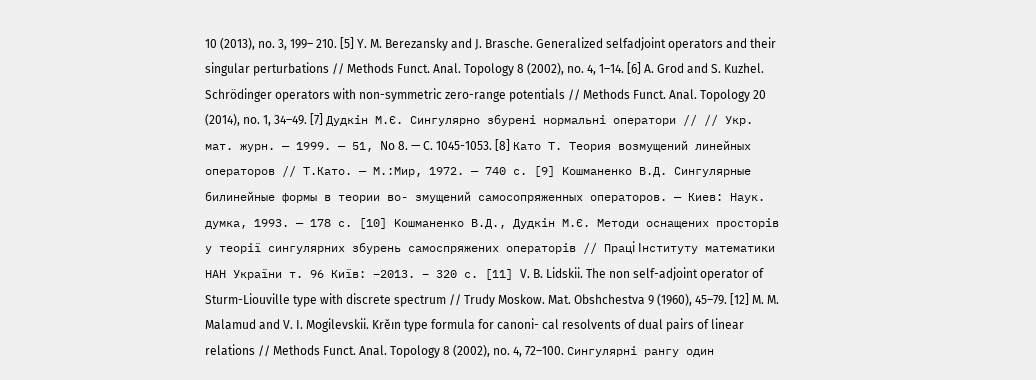10 (2013), no. 3, 199– 210. [5] Y. M. Berezansky and J. Brasche. Generalized selfadjoint operators and their singular perturbations // Methods Funct. Anal. Topology 8 (2002), no. 4, 1–14. [6] A. Grod and S. Kuzhel. Schrödinger operators with non-symmetric zero-range potentials // Methods Funct. Anal. Topology 20 (2014), no. 1, 34–49. [7] Дудкiн М.Є. Сингулярно збуренi нормальнi оператори // // Укр. мат. журн. — 1999. — 51, No 8. — C. 1045-1053. [8] Като Т. Теория возмущений линейных операторов // Т.Като. — М.:Мир, 1972. — 740 с. [9] Koшманенко В.Д. Сингулярные билинейные формы в теории во- змущений самосопряженных операторов. — Киев: Нaук. думка, 1993. — 178 с. [10] Koшманенко В.Д., Дудкiн М.Є. Методи оснащених просторiв у теорiї сингулярних збурень самоспряжених операторiв // Працi Iнституту математики НАН України т. 96 Київ: –2013. – 320 с. [11] V. B. Lidskii. The non self-adjoint operator of Sturm-Liouville type with discrete spectrum // Trudy Moskow. Mat. Obshchestva 9 (1960), 45–79. [12] M. M. Malamud and V. I. Mogilevskii. Krĕın type formula for canoni- cal resolvents of dual pairs of linear relations // Methods Funct. Anal. Topology 8 (2002), no. 4, 72–100. Сингулярнi рангу один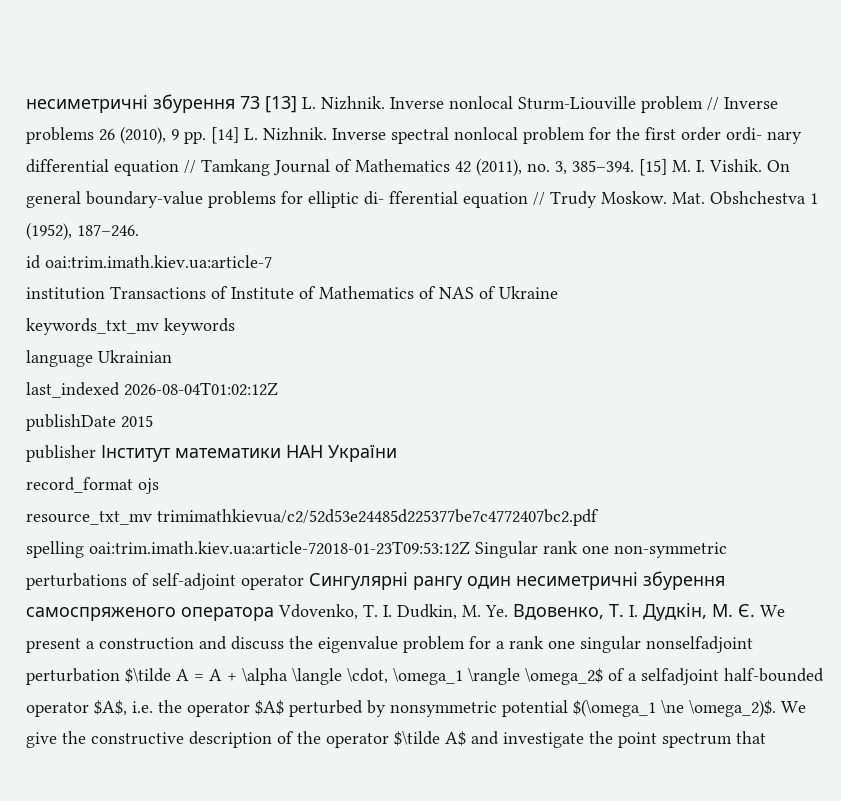несиметричнi збурення 73 [13] L. Nizhnik. Inverse nonlocal Sturm-Liouville problem // Inverse problems 26 (2010), 9 pp. [14] L. Nizhnik. Inverse spectral nonlocal problem for the first order ordi- nary differential equation // Tamkang Journal of Mathematics 42 (2011), no. 3, 385–394. [15] M. I. Vishik. On general boundary-value problems for elliptic di- fferential equation // Trudy Moskow. Mat. Obshchestva 1 (1952), 187–246.
id oai:trim.imath.kiev.ua:article-7
institution Transactions of Institute of Mathematics of NAS of Ukraine
keywords_txt_mv keywords
language Ukrainian
last_indexed 2026-08-04T01:02:12Z
publishDate 2015
publisher Інститут математики НАН України
record_format ojs
resource_txt_mv trimimathkievua/c2/52d53e24485d225377be7c4772407bc2.pdf
spelling oai:trim.imath.kiev.ua:article-72018-01-23T09:53:12Z Singular rank one non-symmetric perturbations of self-adjoint operator Сингулярнi рангу один несиметричнi збурення самоспряженого оператора Vdovenko, T. I. Dudkin, M. Ye. Вдовенко, Т. I. Дудкiн, М. Є. We present a construction and discuss the eigenvalue problem for a rank one singular nonselfadjoint perturbation $\tilde A = A + \alpha \langle \cdot, \omega_1 \rangle \omega_2$ of a selfadjoint half-bounded operator $A$, i.e. the operator $A$ perturbed by nonsymmetric potential $(\omega_1 \ne \omega_2)$. We give the constructive description of the operator $\tilde A$ and investigate the point spectrum that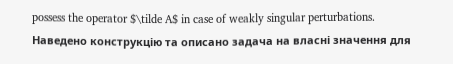possess the operator $\tilde A$ in case of weakly singular perturbations. Наведено конструкцiю та описано задача на власнi значення для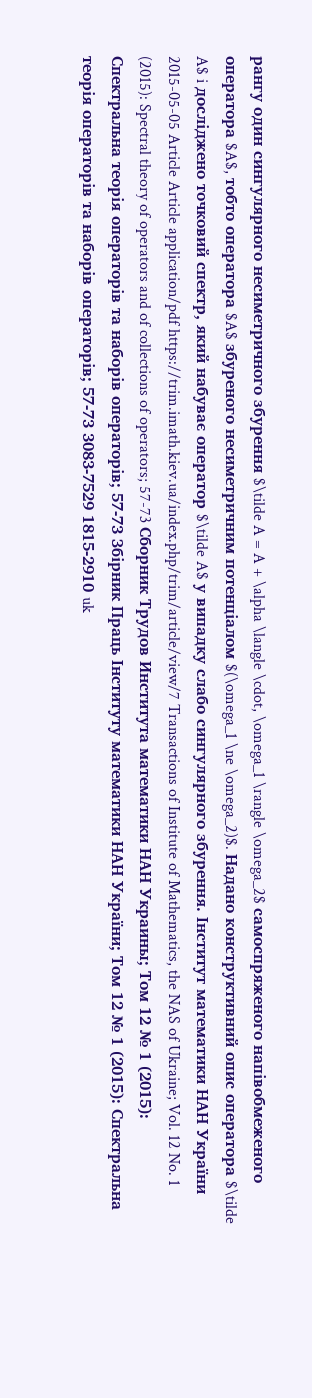рангу один сингулярного несиметричного збурення $\tilde A = A + \alpha \langle \cdot, \omega_1 \rangle \omega_2$ самоспряженого напiвобмеженого оператора $A$, тобто оператора $A$ збуреного несиметричним потенцiалом $(\omega_1 \ne \omega_2)$. Надано конструктивний опис оператора $\tilde A$ i дослiджено точковий спектр, який набуває оператор $\tilde A$ у випадку слабо сингулярного збурення. Інститут математики НАН України 2015-05-05 Article Article application/pdf https://trim.imath.kiev.ua/index.php/trim/article/view/7 Transactions of Institute of Mathematics, the NAS of Ukraine; Vol. 12 No. 1 (2015): Spectral theory of operators and of collections of operators; 57-73 Сборник Трудов Института математики НАН Украины; Том 12 № 1 (2015): Спектральна теорія операторів та наборів операторів; 57-73 Збірник Праць Інституту математики НАН України; Том 12 № 1 (2015): Спектральна теорія операторів та наборів операторів; 57-73 3083-7529 1815-2910 uk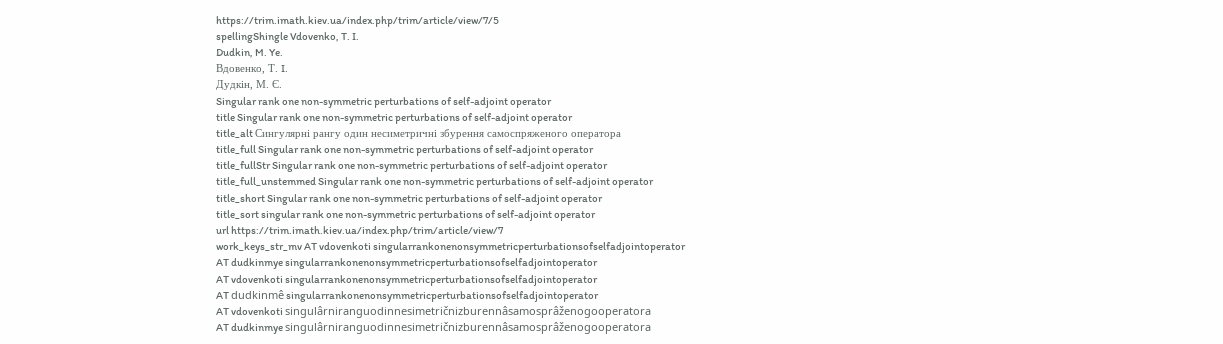https://trim.imath.kiev.ua/index.php/trim/article/view/7/5
spellingShingle Vdovenko, T. I.
Dudkin, M. Ye.
Вдовенко, Т. I.
Дудкiн, М. Є.
Singular rank one non-symmetric perturbations of self-adjoint operator
title Singular rank one non-symmetric perturbations of self-adjoint operator
title_alt Сингулярнi рангу один несиметричнi збурення самоспряженого оператора
title_full Singular rank one non-symmetric perturbations of self-adjoint operator
title_fullStr Singular rank one non-symmetric perturbations of self-adjoint operator
title_full_unstemmed Singular rank one non-symmetric perturbations of self-adjoint operator
title_short Singular rank one non-symmetric perturbations of self-adjoint operator
title_sort singular rank one non-symmetric perturbations of self-adjoint operator
url https://trim.imath.kiev.ua/index.php/trim/article/view/7
work_keys_str_mv AT vdovenkoti singularrankonenonsymmetricperturbationsofselfadjointoperator
AT dudkinmye singularrankonenonsymmetricperturbationsofselfadjointoperator
AT vdovenkoti singularrankonenonsymmetricperturbationsofselfadjointoperator
AT dudkinmê singularrankonenonsymmetricperturbationsofselfadjointoperator
AT vdovenkoti singulârniranguodinnesimetričnizburennâsamosprâženogooperatora
AT dudkinmye singulârniranguodinnesimetričnizburennâsamosprâženogooperatora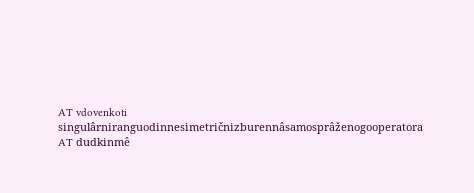AT vdovenkoti singulârniranguodinnesimetričnizburennâsamosprâženogooperatora
AT dudkinmê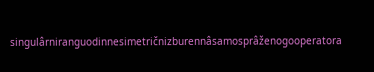singulârniranguodinnesimetričnizburennâsamosprâženogooperatora